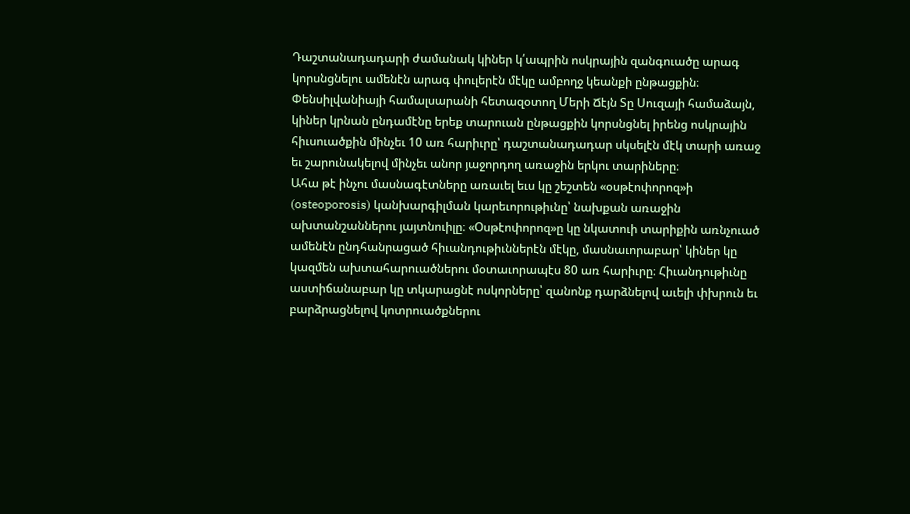Դաշտանադադարի ժամանակ կիներ կ՛ապրին ոսկրային զանգուածը արագ կորսնցնելու ամենէն արագ փուլերէն մէկը ամբողջ կեանքի ընթացքին։ Փենսիլվանիայի համալսարանի հետազօտող Մերի Ճէյն Տը Սուզայի համաձայն, կիներ կրնան ընդամէնը երեք տարուան ընթացքին կորսնցնել իրենց ոսկրային հիւսուածքին մինչեւ 10 առ հարիւրը՝ դաշտանադադար սկսելէն մէկ տարի առաջ եւ շարունակելով մինչեւ անոր յաջորդող առաջին երկու տարիները։
Ահա թէ ինչու մասնագէտները առաւել եւս կը շեշտեն «օսթէոփորոզ»ի (osteoporosis) կանխարգիլման կարեւորութիւնը՝ նախքան առաջին ախտանշաններու յայտնուիլը։ «Օսթէոփորոզ»ը կը նկատուի տարիքին առնչուած ամենէն ընդհանրացած հիւանդութիւններէն մէկը, մասնաւորաբար՝ կիներ կը կազմեն ախտահարուածներու մօտաւորապէս 80 առ հարիւրը։ Հիւանդութիւնը աստիճանաբար կը տկարացնէ ոսկորները՝ զանոնք դարձնելով աւելի փխրուն եւ բարձրացնելով կոտրուածքներու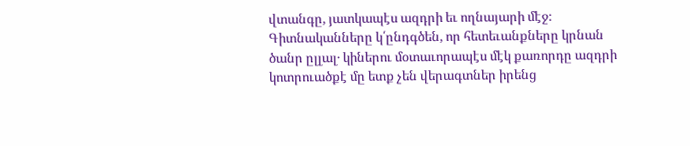վտանգը, յատկապէս ազդրի եւ ողնայարի մէջ։ Գիտնականները կ՛ընդգծեն, որ հետեւանքները կրնան ծանր ըլլալ․ կիներու մօտաւորապէս մէկ քառորդը ազդրի կոտրուածքէ մը ետք չեն վերագտներ իրենց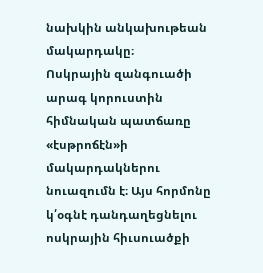նախկին անկախութեան մակարդակը։
Ոսկրային զանգուածի արագ կորուստին հիմնական պատճառը «էսթրոճէն»ի մակարդակներու նուազումն է։ Այս հորմոնը կ՛օգնէ դանդաղեցնելու ոսկրային հիւսուածքի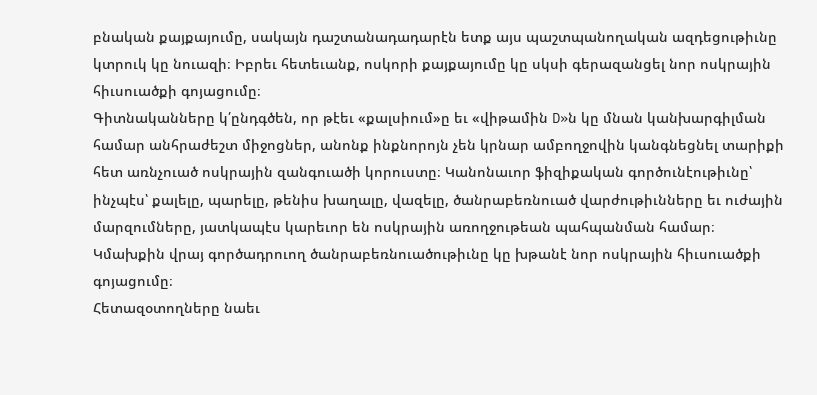բնական քայքայումը, սակայն դաշտանադադարէն ետք այս պաշտպանողական ազդեցութիւնը կտրուկ կը նուազի։ Իբրեւ հետեւանք, ոսկորի քայքայումը կը սկսի գերազանցել նոր ոսկրային հիւսուածքի գոյացումը։
Գիտնականները կ՛ընդգծեն, որ թէեւ «քալսիում»ը եւ «վիթամին D»ն կը մնան կանխարգիլման համար անհրաժեշտ միջոցներ, անոնք ինքնորոյն չեն կրնար ամբողջովին կանգնեցնել տարիքի հետ առնչուած ոսկրային զանգուածի կորուստը։ Կանոնաւոր ֆիզիքական գործունէութիւնը՝ ինչպէս՝ քալելը, պարելը, թենիս խաղալը, վազելը, ծանրաբեռնուած վարժութիւնները եւ ուժային մարզումները, յատկապէս կարեւոր են ոսկրային առողջութեան պահպանման համար։ Կմախքին վրայ գործադրուող ծանրաբեռնուածութիւնը կը խթանէ նոր ոսկրային հիւսուածքի գոյացումը։
Հետազօտողները նաեւ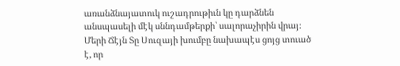առանձնայատուկ ուշադրութիւն կը դարձնեն անսպասելի մէկ սննդամթերքի՝ սալորաչիրին վրայ։ Մերի Ճէյն Տը Սուզայի խումբը նախապէս ցոյց տուած է, որ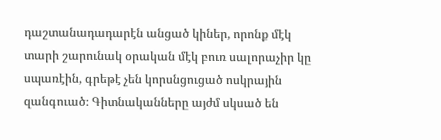դաշտանադադարէն անցած կիներ, որոնք մէկ տարի շարունակ օրական մէկ բուռ սալորաչիր կը սպառէին, գրեթէ չեն կորսնցուցած ոսկրային զանգուած։ Գիտնականները այժմ սկսած են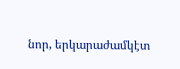նոր, երկարաժամկէտ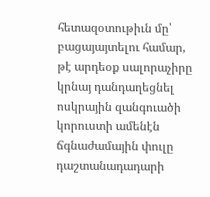հետազօտութիւն մը՝ բացայայտելու համար, թէ արդեօք սալորաչիրը կրնայ դանդաղեցնել ոսկրային զանգուածի կորուստի ամենէն ճգնաժամային փուլը դաշտանադադարի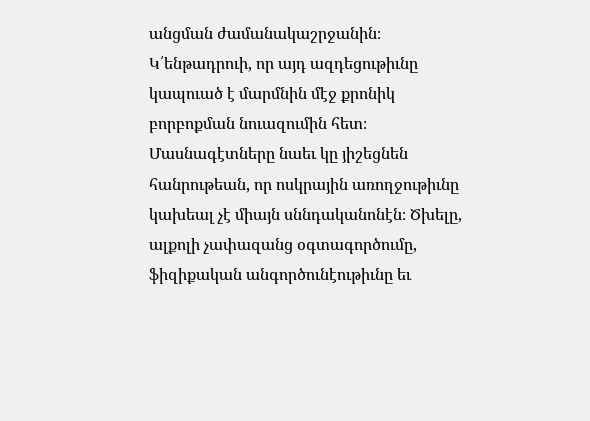անցման ժամանակաշրջանին։ Կ՛ենթադրուի, որ այդ ազդեցութիւնը կապուած է մարմնին մէջ քրոնիկ բորբոքման նուազումին հետ։
Մասնագէտները նաեւ կը յիշեցնեն հանրութեան, որ ոսկրային առողջութիւնը կախեալ չէ միայն սննդականոնէն։ Ծխելը, ալքոլի չափազանց օգտագործումը, ֆիզիքական անգործունէութիւնը եւ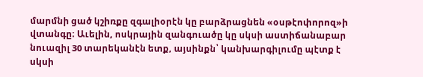մարմնի ցած կշիռքը զգալիօրէն կը բարձրացնեն «օսթէոփորոզ»ի վտանգը։ Աւելին, ոսկրային զանգուածը կը սկսի աստիճանաբար նուազիլ 30 տարեկանէն ետք, այսինքն՝ կանխարգիլումը պէտք է սկսի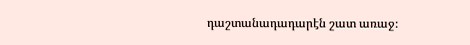դաշտանադադարէն շատ առաջ։